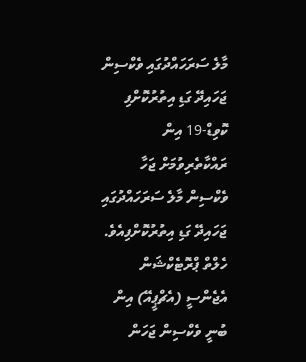މާލެ ސަރަހައްދުގައި ވެކްސިން ޖަހައިދޭ ގަޑި އިތުރުކޮށްފި
ކޮވިޑް-19 އިން ރައްކާތެރިވުމަށް ޖަހާ ވެކްސިން މާލެ ސަރަހައްދުގައި ޖަހައިދޭ ގަޑި އިތުރުކޮށްފިއެވެ.
ހެލްތް ޕްރޮޓެކްޝަން އެޖެންސީ (އެޗްޕީއޭ) އިން ބުނީ ވެކްސިން ޖަހަން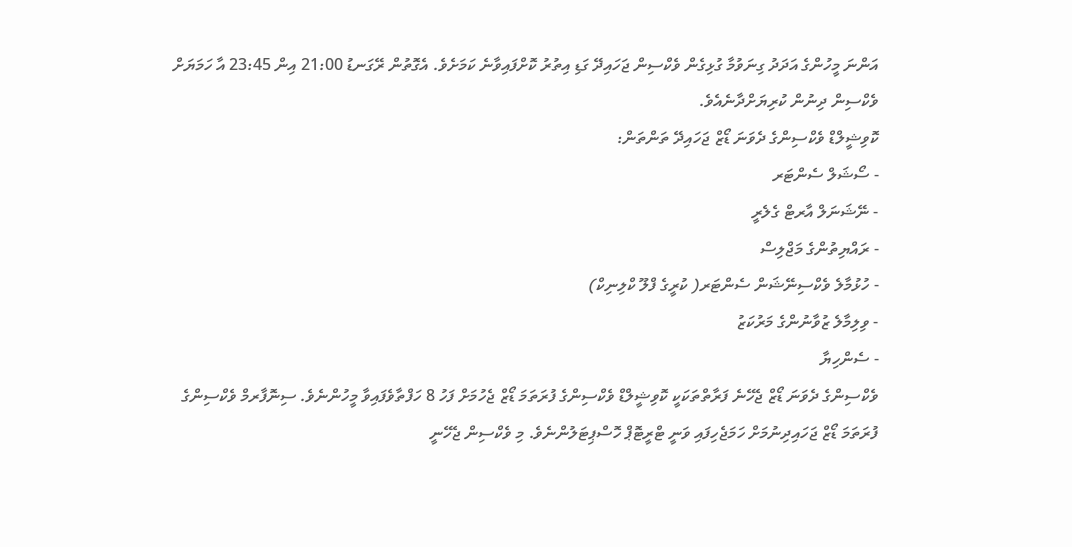އަންނަ މީހުންގެ އަދަދު ގިނަވުމާ ގުޅިގެން ވެކްސިން ޖަހައިދޭ ގަޑި އިތުރު ކޮށްފައިވާނެ ކަމަށެވެ. އެގޮތުން ރޭގަނޑު 21:00 އިން 23:45 އާ ހަމަޔަށް ވެކްސިން ދިނުން ކުރިޔަށްދާނެއެވެ.
ކޮވިޝީލްޑް ވެކްސިންގެ ދެވަނަ ޑޯޒް ޖަހައިދޭ ތަންތަން:
- ސޯޝަލް ސެންޓަރ
- ނޭޝަނަލް އާރޓް ގެލެރީ
- ރައްޔިތުންގެ މަޖްލިސް
- ހުޅުމާލެ ވެކްސިނޭޝަން ސެންޓަރ( ކުރީގެ ފްލޫ ކްލިނިކް)
- ވިލިމާލެ ޒުވާނުންގެ މަރުކަޒު
- ސެންހިޔާ
ވެކްސިންގެ ދެވަނަ ޑޯޒް ޖެހޭނެ ފަރާތްތަކަކީ ކޮވިޝީލްޑް ވެކްސިންގެ ފުރަތަމަ ޑޯޒް ޖެހުމަށް ފަހު 8 ހަފްތާވެފައިވާ މީހުންނެވެ. ސިނޮފާރމް ވެކްސިންގެ ފުރަތަމަ ޑޯޒް ޖަހައިދިނުމަށް ހަމަޖެހިފައި ވަނީ ޓްރީޓޮޕް ހޮސްޕިޓަލުންނެވެ. މި ވެކްސިން ޖެހޭނީ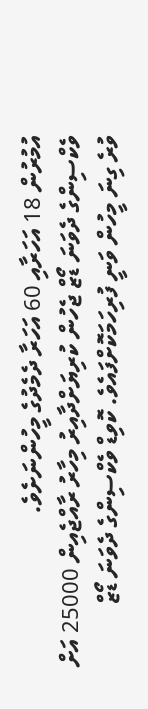އުމުރުން 18 އަހަރާއި 60 އަހަރާ ދެމެދުގެ މީހުންނަށެވެ.
ވެކްސިންގެ ދެވަނަ ޑޯޒް ޖެހުން ކުރިޔަށްދާއިރު މިހާރު ރާއްޖެއިން 25000 އަށް ވުރެ ގިނަ މީހުން ވަނީ ފުރިހަމަކޮށްފައެވެ. ކޮވިޑް ވެކްސިންގެ ދެވަނަ ޑޯޒް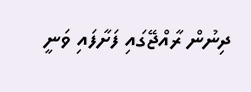ދިނުން ރާއްޖޭގައި ފަށާފައި ވަނީ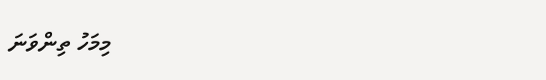މިމަހު ތިންވަނަ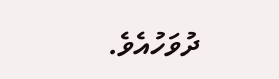ދުވަހުއެވެ.